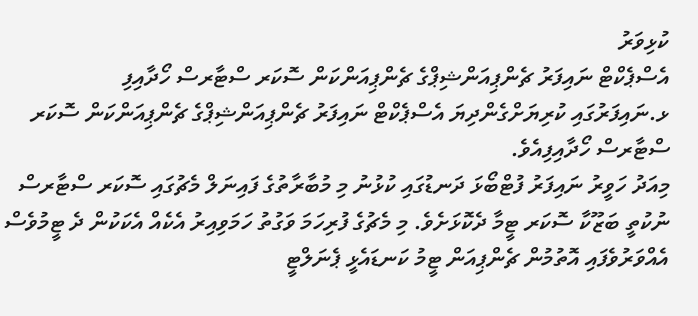ކުޅިވަރު
އެސްޕެކްޓް ނައިފަރު ޗެންޕިއަންޝިޕްގެ ޗެންޕިއަންކަން ސޮކަރ ސްޓާރސް ހޯދާއިފި
ޅ.ނައިފަރުގައި ކުރިޔަށްގެންދިޔަ އެސްޕެކްޓް ނައިފަރު ޗެންޕިއަންޝިޕްގެ ޗެންޕިއަންކަން ސޮކަރ ސްޓާރސް ހޯދާއިފިއެވެ.
މިއަދު ހަވީރު ނައިފަރު ފުޓްބޯޅަ ދަނޑުގައި ކުޅުނު މި މުބާރާތުގެ ފައިނަލް މެޗުގައި ސޮކަރ ސްޓާރސް ނުކުތީ ބަޒޫކާ ސޮކަރ ޓީމާ ދެކޮޅަށެވެ. މި މެޗުގެ ފުރިހަމަ ވަގުތު ހަމަވިއިރު އެކެއް އެކަކުން ދެ ޓީމުވެސް އެއްވަރުވެފައި އޮތުމުން ޗެންޕިއަން ޓީމު ކަނޑައެޅީ ޕެނަލްޓީ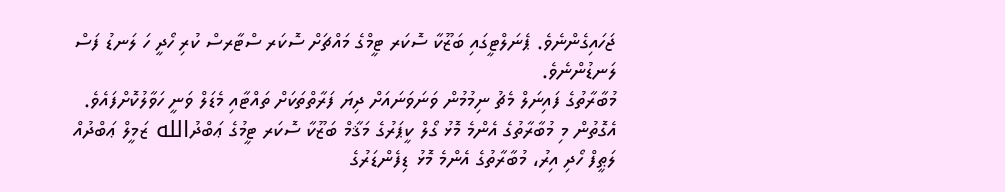ޖަހައިގެންނެވެ. ޕެނަލްޓީގައި ބަޒޫކާ ސޮކަރ ޓީމްގެ މައްޗަށް ސޮކަރ ސްޓާރސް ކުރި ހޯދީ ހަ ލަނޑު ފަސް ލަނޑުންނެވެ.
މުބާރާތުގެ ފައިނަލް މެޗު ނިމުމުން ވަނަވަނައަށް ދިޔަ ފަރާތްތަކަށް ތައްޓާއި މެޑަލް ވަނީ ހަވާލުކޮށްފައެވެ. އެގޮތުން މި މުބާރާތުގެ އެންމެ މޮޅު ގޯލް ކީޕަރުގެ މަޤާމް ބަޒޫކާ ސޮކަރ ޓީމުގެ ޢަބްދުالله ޒަމީލް ޢަބްދުއް ލަޠީފް ހޯދި އިރު، މުބާރާތުގެ އެންމެ މޮޅު ޑިފެންޑަރުގެ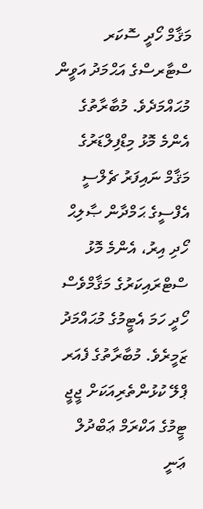މަޤާމް ހޯދީ ސޮކަރ ސްޓާރސްގެ އަޙްމަދު އަވީން މުޙައްމަދެވެ. މުބާރާތުގެ އެންމެ މޮޅު މިޑްފިލްޑަރުގެ މަޤާމް ނައިފަރު ޗެލްސީ އެފްސީގެ ޙަމްދާން ޞާލިޙް ހޯދި އިރު، އެންމެ މޮޅު ސްޓްރައިކަރުގެ މަޤާމްވެސް ހޯދީ ހަމަ އެޓީމުގެ މުޙައްމަދު ޒަމީރެވެ. މުބާރާތުގެ ފެއަރ ޕްލޭ ކުޅުންތެރިއަކަށް ޖީޖީ ޓީމުގެ އަކްރަމް ޢަބްދުލް ޢަނީ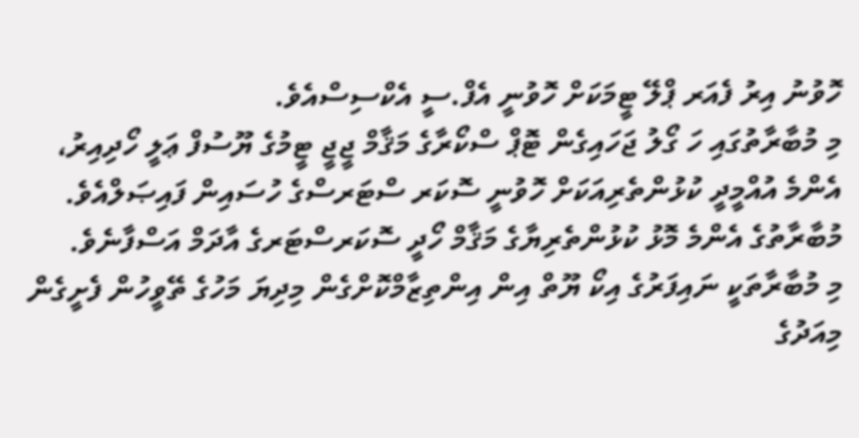ހޮވުނު އިރު ފެއަރ ޕްލޭ ޓީމަކަށް ހޮވުނީ އެފް.ސީ އެކްސިސްއެވެ.
މި މުބާރާތުގައި ހަ ގޯލު ޖަހައިގެން ޓޮޕް ސްކޯރާގެ މަޤާމް ޖީޖީ ޓީމުގެ ޔޫސުފް ޢަލީ ހޯދިއިރު، އެންމެ އުއްމީދީ ކުޅުންތެރިއަކަށް ހޮވުނީ ސޮކަރ ސްޓަރސްގެ ހުސައިން ފައިޞަލްއެވެ. މުބާރާތުގެ އެންމެ މޮޅު ކުޅުންތެރިޔާގެ މަޤާމް ހޯދީ ސޮކަރސްޓަރގެ އާދަމް އަސްފާނެވެ.
މި މުބާރާތަކީ ނައިފަރުގެ އިކޯ ޔޫތް އިން އިންތިޒާމްކޮށްގެން މިދިޔަ މަހުގެ ތޭވީހުން ފެށީގެން މިއަދުގެ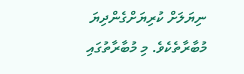ނިޔަލަށް ކުރިޔަށްގެންދިޔަ މުބާރާތެކެވެ. މި މުބާރާތުގައި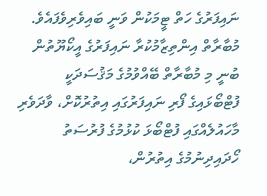ނައިފަރުގެ ހަތް ޓީމަކުން ވަނީ ބައިވެރިވެފައެވެ.
މުބާރާތް އިންތިޒާމުކުރާ ނައިފަރުގެ އީކޯޔޫތުން ބުނީ މި މުބާރާތް ބޭއްވުމުގެ މަޤުސަދަކީ ފުޓްބޯޅައިގެ ފޯރި ނައިފަރުގައި އިތުރުކޮށް، ވާދަވެރި މާހައުލެއްގައި ފުޓްބޯޅަ ކުޅުމުގެ ފުރުސަތު ހޯދައިދިނުމުގެ އިތުރުން،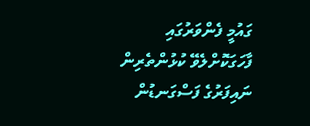ގައުމީ ފެންވަރުގައި ފާހަގަކޮށްލެވޭ ކުޅުންތެރިން ނައިފަރުގެ ފަސްގަނޑުން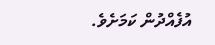އުފެއްދުން ކަމަށެވެ.